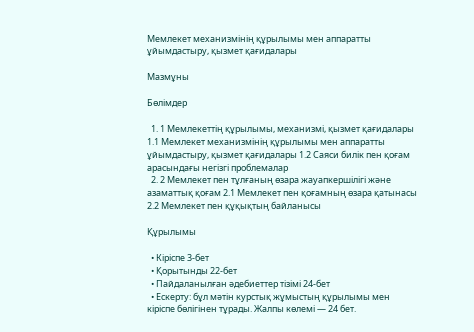Мемлекет механизмінің құрылымы мен аппаратты ұйымдастыру, қызмет қағидалары

Мазмұны

Бөлімдер

  1. 1 Мемлекеттің құрылымы, механизмі, қызмет қағидалары 1.1 Мемлекет механизмінің құрылымы мен аппаратты ұйымдастыру, қызмет қағидалары 1.2 Саяси билік пен қоғам арасындағы негізгі проблемалар
  2. 2 Мемлекет пен тұлғаның өзара жауапкершілігі және азаматтық қоғам 2.1 Мемлекет пен қоғамның өзара қатынасы 2.2 Мемлекет пен құқықтың байланысы

Құрылымы

  • Кіріспе 3-бет
  • Қорытынды 22-бет
  • Пайдаланылған әдебиеттер тізімі 24-бет
  • Ескерту: бұл мәтін курстық жұмыстың құрылымы мен кіріспе бөлігінен тұрады. Жалпы көлемі — 24 бет.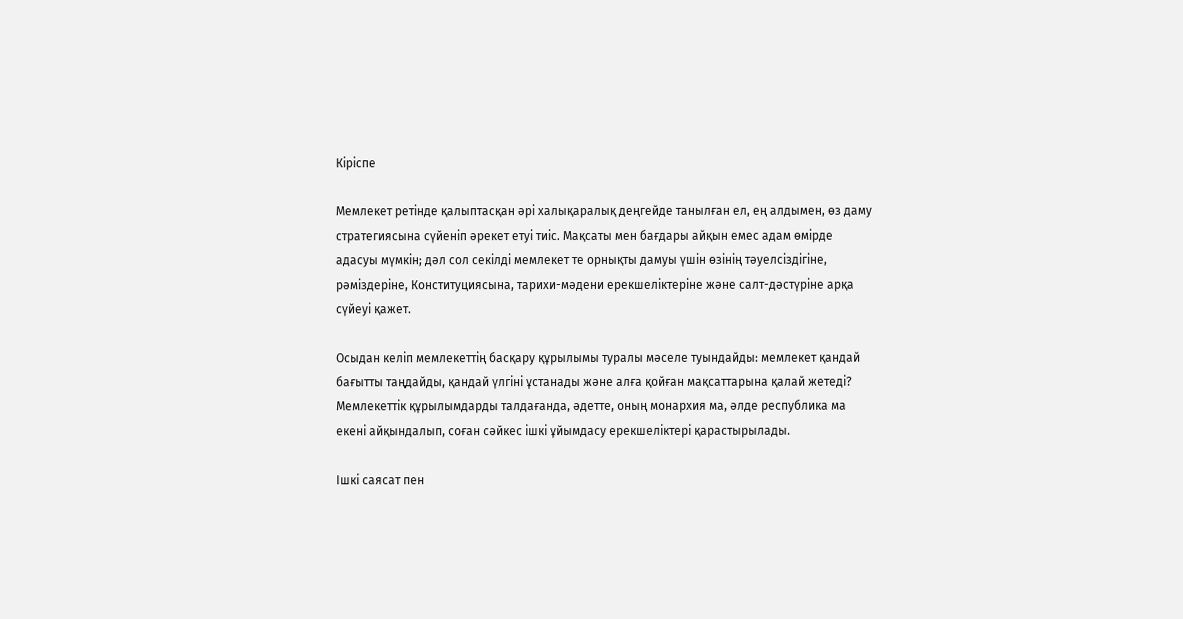Кіріспе

Мемлекет ретінде қалыптасқан әрі халықаралық деңгейде танылған ел, ең алдымен, өз даму стратегиясына сүйеніп әрекет етуі тиіс. Мақсаты мен бағдары айқын емес адам өмірде адасуы мүмкін; дәл сол секілді мемлекет те орнықты дамуы үшін өзінің тәуелсіздігіне, рәміздеріне, Конституциясына, тарихи-мәдени ерекшеліктеріне және салт-дәстүріне арқа сүйеуі қажет.

Осыдан келіп мемлекеттің басқару құрылымы туралы мәселе туындайды: мемлекет қандай бағытты таңдайды, қандай үлгіні ұстанады және алға қойған мақсаттарына қалай жетеді? Мемлекеттік құрылымдарды талдағанда, әдетте, оның монархия ма, әлде республика ма екені айқындалып, соған сәйкес ішкі ұйымдасу ерекшеліктері қарастырылады.

Ішкі саясат пен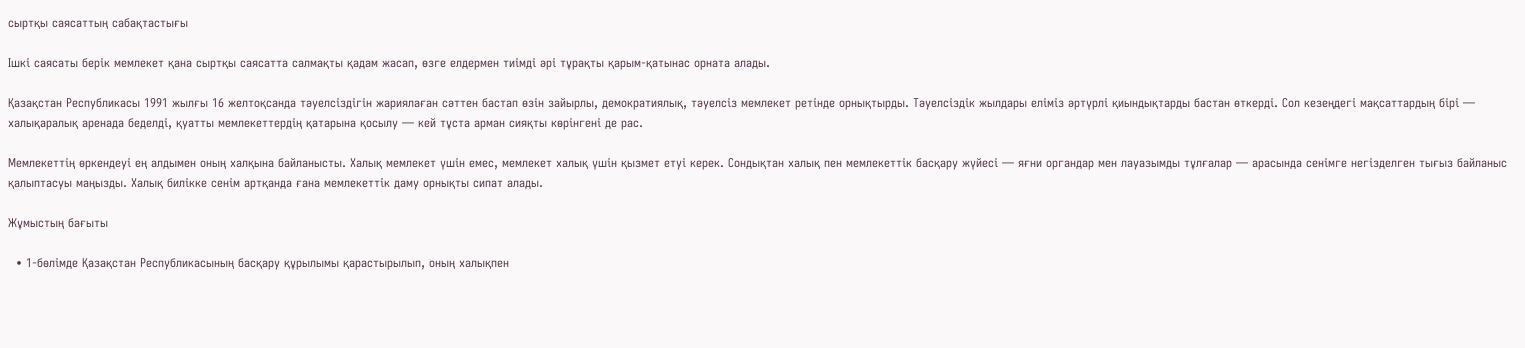сыртқы саясаттың сабақтастығы

Ішкі саясаты берік мемлекет қана сыртқы саясатта салмақты қадам жасап, өзге елдермен тиімді әрі тұрақты қарым-қатынас орната алады.

Қазақстан Республикасы 1991 жылғы 16 желтоқсанда тәуелсіздігін жариялаған сәттен бастап өзін зайырлы, демократиялық, тәуелсіз мемлекет ретінде орнықтырды. Тәуелсіздік жылдары еліміз әртүрлі қиындықтарды бастан өткерді. Сол кезеңдегі мақсаттардың бірі — халықаралық аренада беделді, қуатты мемлекеттердің қатарына қосылу — кей тұста арман сияқты көрінгені де рас.

Мемлекеттің өркендеуі ең алдымен оның халқына байланысты. Халық мемлекет үшін емес, мемлекет халық үшін қызмет етуі керек. Сондықтан халық пен мемлекеттік басқару жүйесі — яғни органдар мен лауазымды тұлғалар — арасында сенімге негізделген тығыз байланыс қалыптасуы маңызды. Халық билікке сенім артқанда ғана мемлекеттік даму орнықты сипат алады.

Жұмыстың бағыты

  • 1-бөлімде Қазақстан Республикасының басқару құрылымы қарастырылып, оның халықпен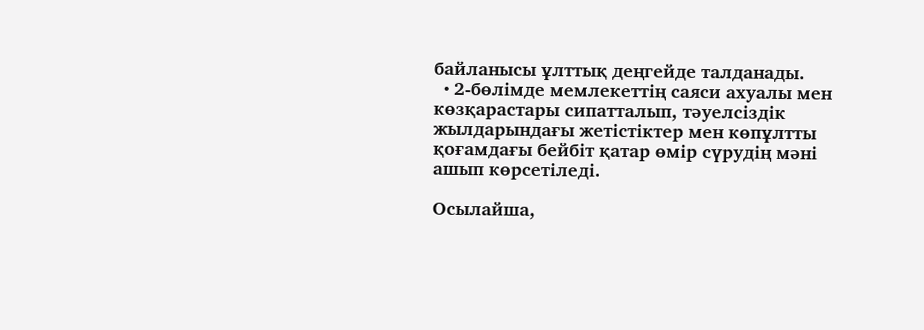байланысы ұлттық деңгейде талданады.
  • 2-бөлімде мемлекеттің саяси ахуалы мен көзқарастары сипатталып, тәуелсіздік жылдарындағы жетістіктер мен көпұлтты қоғамдағы бейбіт қатар өмір сүрудің мәні ашып көрсетіледі.

Осылайша,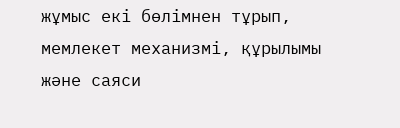жұмыс екі бөлімнен тұрып, мемлекет механизмі, құрылымы және саяси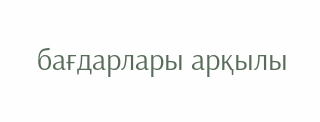бағдарлары арқылы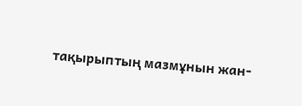тақырыптың мазмұнын жан-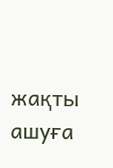жақты ашуға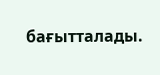бағытталады.